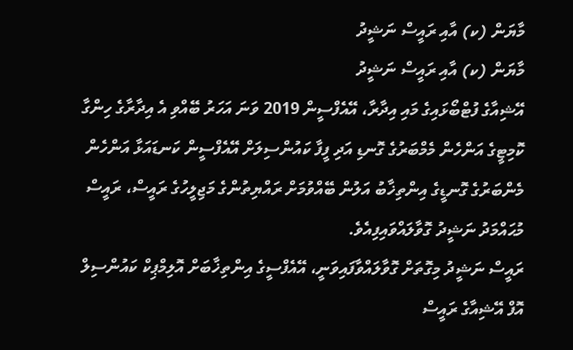މާޔަން (ކ) އާއި ރައީސް ނަޝީދު
މާޔަން (ކ) އާއި ރައީސް ނަޝީދު
އޭޝިއާގެ ފުޓްބޯޅައިގެ މައި އިދާރާ، އޭއެފްސީން 2019 ވަނަ އަހަރު ބޭއްވި އެ އިދާރާގެ ހިންގާ ކޮމިޓީގެ އަންހެން މެމްބަރުގެ ގޮނޑި އަދި ފީފާ ކައުންސިލަށް އޭއެފްސީން ކަނޑައަޅާ އަންހެން މެންބަރުގެ ގޮނޑީގެ އިންތިޚާބު އަލުން ބޭއްވުމަށް ރައްޔިތުންގެ މަޖިލީހުގެ ރައީސް، ރައީސް މުޙައްމަދު ނަޝީދު ގޮވާލައްވައިފިއެވެ.
ރައީސް ނަޝީދު މިގޮތަށް ގޮވާލައްވާފައިވަނީ، އޭއެފްސީގެ އިންތިޚާބަށް އޮލިމްޕިކް ކައުންސިލް އޮފް އޭޝިއާގެ ރައީސް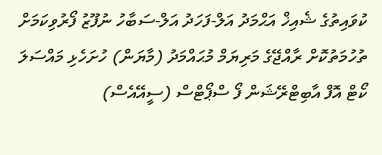ކުވައިތުގެ ޝެއިޚް އަޙްމަދު އަލް-ފަހަދު އަލް-ސަބާހު ނުފޫޒު ފޯރުވިކަމަށް ތުހުމަތުކޮށް ރާއްޖޭގެ މަރިޔަމް މުޙައްމަދު (މާޔަން) ހުށަހެޅި މައްސަލަ ކޯޓް އޮފް އާބިޓްރޭޝަން ފޯ ސްޕޯޓްސް (ސީއޭއެސް)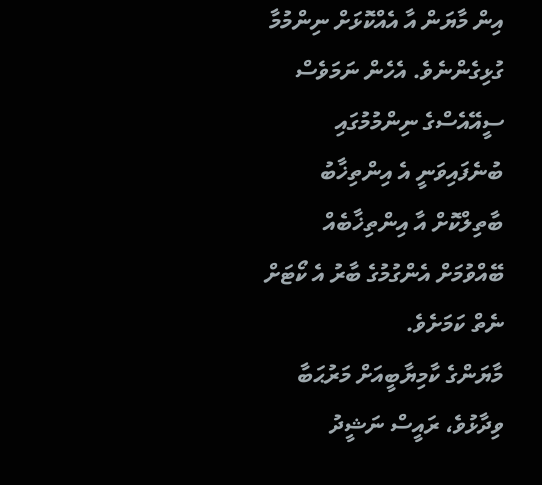އިން މާޔަން އާ އެއްކޮޅަށް ނިންމުމާ ގުޅިގެންނެވެ. އެހެން ނަމަވެސް ސީއޭއެސްގެ ނިންމުމުގައި ބުނެފައިވަނީ އެ އިންތިޚާބު ބާތިލްކޮށް އާ އިންތިޚާބެއް ބޭއްވުމަށް އެންގުމުގެ ބާރު އެ ކޯޓަށް ނެތް ކަމަށެވެ.
މާޔަންގެ ކާމިޔާބީއަށް މަރުޙަބާ ވިދާޅުވެ، ރައީސް ނަޝީދު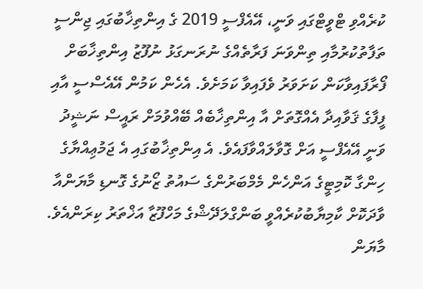ކުރެއްވި ޓްވީޓްގައި ވަނީ، އޭއެފްސީ 2019 ގެ އިންތިޚާބުގައި ޖިންސީ ތަފާތުކުރުމާއި ތިންވަނަ ފަރާތެއްގެ ނުރަނގަޅު ނުފޫޒު އިންތިޚާބަށް ފޯރާފައިވާކަން ކަށަވަރު ވެފައިވާ ކަމަށެވެ. އެހެން ކަމުން އޭއެސްސީ އާއި ފީފާގެ ޤަވާއިދާ އެއްގޮތަށް އާ އިންތިޚާބެއް ބޭއްވުމަށް ރައީސް ނަޝީދު ވަނީ އޭއެފްސީ އަށް ގޮވާލައްވާފައެވެ. އެ އިންތިޚާބުގައި އެ ޖަމުޢިއްޔާގެ ހިންގާ ކޮމިޓީގެ އަންހެން މެމްބަރުންގެ ސައުތު ޒޯނުގެ ގޮނޑި މާޔަންއާ ވާދަކޮށް ކާމިޔާބުކުރެއްވީ ބަންގްލަދޭޝްގެ މަހްފޫޒާ އަޚްތަރު ކިރަންއެވެ.
މާޔަން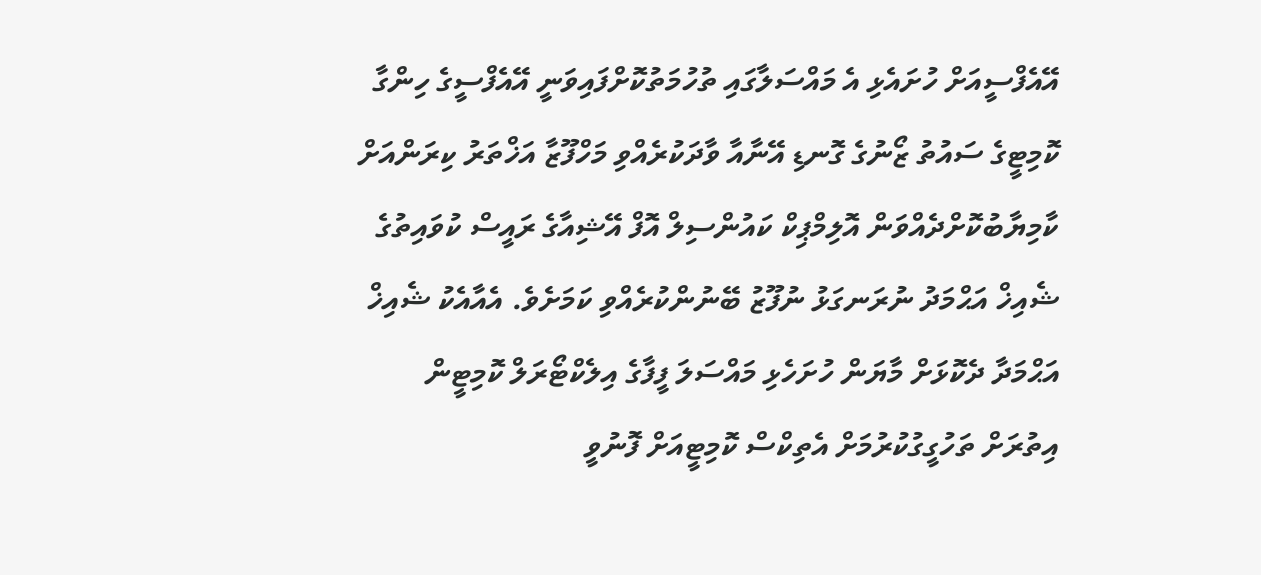އޭއެފްސީއަށް ހުށައެޅި އެ މައްސަލާގައި ތުހުމަތުކޮށްފައިވަނީ އޭއެފްސީގެ ހިންގާ ކޮމިޓީގެ ސައުތު ޒޯނުގެ ގޮނޑި އޭނާއާ ވާދަކުރެއްވި މަހްފޫޒާ އަޚްތަރު ކިރަންއަށް ކާމިޔާބުކޮށްދެއްވަން އޮލިމްޕިކް ކައުންސިލް އޮފް އޭޝިއާގެ ރައީސް ކުވައިތުގެ ޝެއިޚް އަޙްމަދު ނުރަނގަޅު ނުފޫޒު ބޭނުންކުރެއްވި ކަމަށެވެ. އެއާއެކު ޝެއިޚް އަޙްމަދާ ދެކޮޅަށް މާޔަން ހުށަހެޅި މައްސަލަ ފީފާގެ އިލެކްޓޯރަލް ކޮމިޓީން އިތުރަށް ތަހުގީގުކުރުމަށް އެތިކްސް ކޮމިޓީއަށް ފޮނުވީ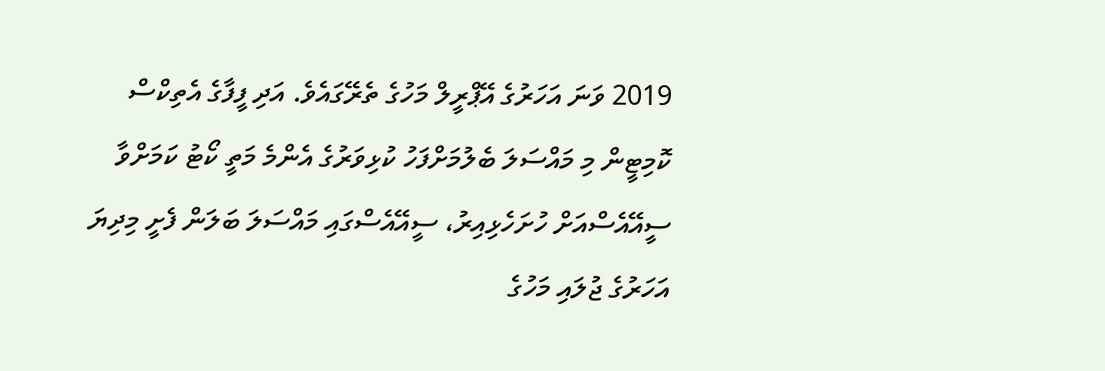2019 ވަނަ އަހަރުގެ އޭޕްރީލް މަހުގެ ތެރޭގައެވެ. އަދި ފީފާގެ އެތިކްސް ކޮމިޓީން މި މައްސަލަ ބެލުމަށްފަހު ކުޅިވަރުގެ އެންމެ މަތީ ކޯޓު ކަމަށްވާ ސީއޭއެސްއަށް ހުށަހެޅިއިރު، ސީއޭއެސްގައި މައްސަލަ ބަލަން ފެށީ މިދިޔަ އަހަރުގެ ޖުލައި މަހުގެ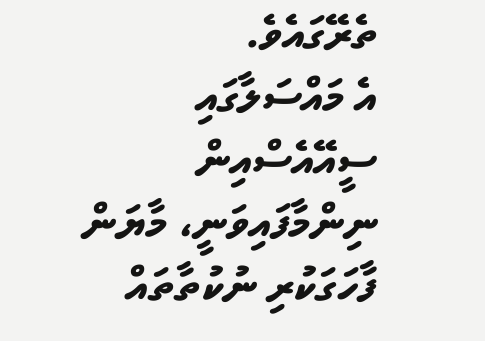ތެރޭގައެވެ.
އެ މައްސަލާގައި ސީއޭއެސްއިން ނިންމާފައިވަނީ، މާޔަން ފާހަގަކުރި ނުކުތާތައް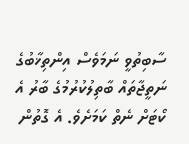ސާބިތުވީ ނަމަވެސް އިންތިޚާބުގެ ނަތީޖާތައް ބާތިލުކުރުމުގެ ބާރު އެ ކޯޓަށް ނެތް ކަމަށެވެ. އެ ގޮތުން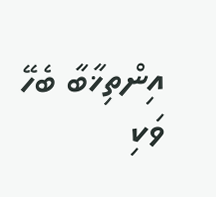އިންތިޚާބާ ބެހޭ ވަކި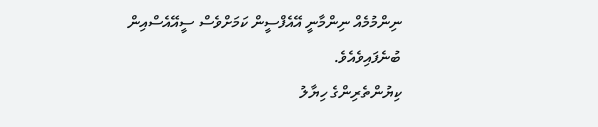ނިންމުމެއް ނިންމާނީ އޭއެފްސީން ކަމަށްވެސް ސީއޭއެސްއިން ބުނެފައިވެއެވެ.
ކިޔުންތެރިންގެ ހިޔާލު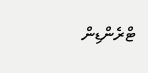ޓްރެންޑިން